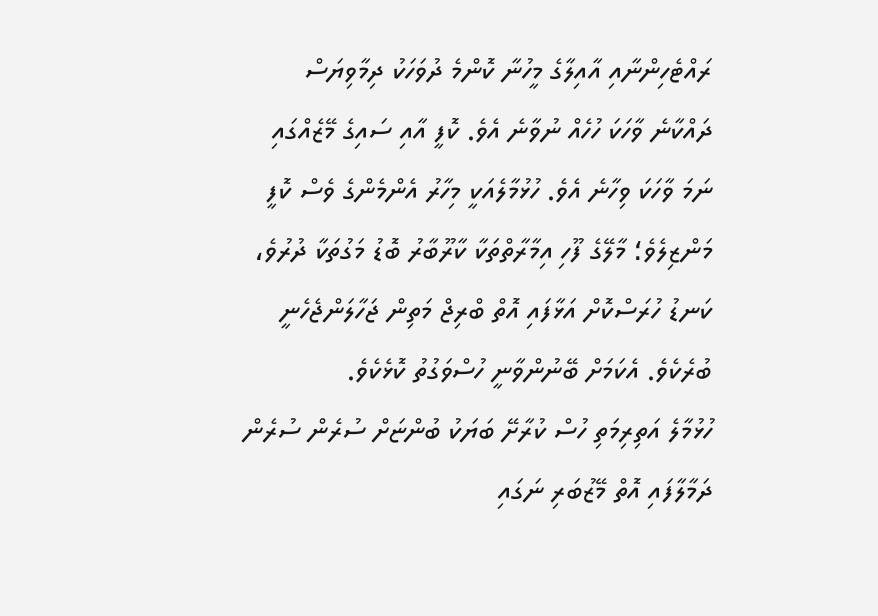ރައްޓެހިންނާއި އާއިލާގެ މީހުނާ ކޮންމެ ދުވަހަކު ދިމާވިޔަސް ދައްކާނެ ވާހަކަ ހުހެއް ނުވާނެ އެވެ. ކޮފީ އާއި ސައިގެ މޭޒެއްގައި ނަމަ ވާހަކަ ވިހާނެ އެވެ. ހުޅުމާލެއަކީ މިހާރު އެންމެންގެ ވެސް ކޮފީ މަންޒިލެވެ؛ މާލޭގެ ފޫހި އިމާރާތްތަކާ ކާރޫބާރު ބޮޑު މަގުތަކާ ދުރުވެ، ކަނޑު ހުރަސްކޮށް އަޅާފައި އޮތް ބްރިޖް މަތިން ޖަހާލަންޖެހެނީ ބުރެކެވެ. އެކަމަށް ބޭނުންވާނީ ހުސްވަގުތު ކޮޅެކެވެ.
ހުޅުމާލެ އަތިރިމަތި ހުސް ކުރާށޭ ބަޔަކު ބުންޏަށް ސުރެން ސުރެން ދަމާލާފައި އޮތް މޭޒުބަރި ނަގައި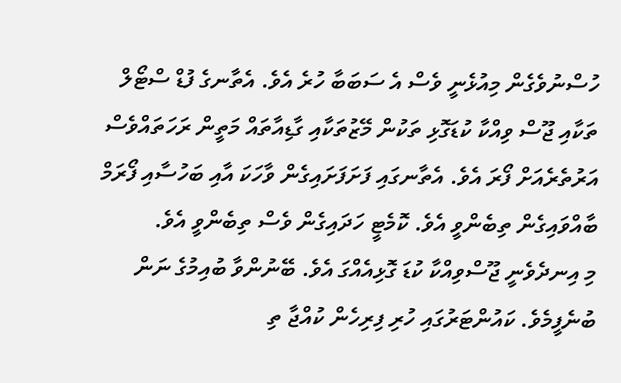ހުސްނުވެގެން މިއުޅެނީ ވެސް އެ ސަބަބާ ހުރެ އެވެ. އެތާނގެ ފުޑް ސްޓޯލް ތަކާއި ޖޫސް ވިއްކާ ކުޑަގޮޅި ތަކުން މޭޒުތަކާއި ގާޑިއާތައް މަތީން ރަހަތައްވެސް އަރުތެރެއަށް ފޯރަ އެވެ. އެތާނގައި ފަށަފަށައިގެން ވާހަކަ އާއި ބަހުސާއި ފޯރަމް ބާއްވައިގެން ތިބެންވީ އެވެ. ކޮމެޓީ ހަދައިގެން ވެސް ތިބެންވީ އެވެ.
މި އިނދެވެނީ ޖޫސްވިއްކާ ކުޑަ ގޮޅިއެއްގަ އެވެ. ބޭނުންވާ ބުއިމުގެ ނަން ބުނެފީމެވެ. ކައުންޓަރުގައި ހުރި ފިރިހެން ކުއްޖާ ތި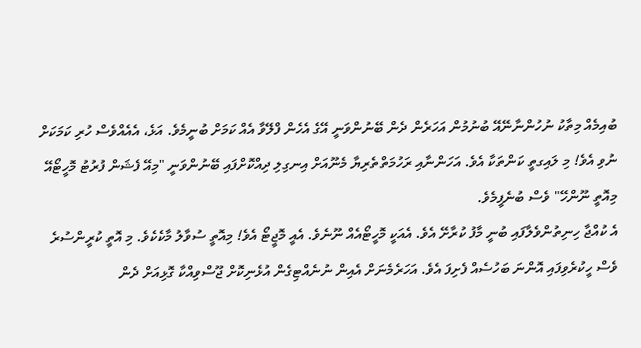ބުއިމެއް މިތާކު ނުހުންނާނޭއޭ ބުނުމުން އަހަރެން ދެން ބޭނުންވަނީ އޭގެ އެހެން ފްލޭވާ އެއް ކަމަށް ބުނީމެވެ. އަޅެ، އެއެއްވެސް ހުރި ކަމަކަށް ނުވި އެވެ! މި ލައިގތީ ކަންތަކާ އެވެ. އަހަންނާއި ރަހުމަތްތެރިޔާ މެނޫއަށް އިނގިލި ދިއްކޮށްފައި ބޭނުންވަނީ "މިއޭ ފެޝަން ފުރުޓު މޮހީޓޯއޭ މިއޮތީ ނޫންހޭ" ވެސް ބުނެފީމެވެ.
އެ ކުއްޖާ ހިނިތުންވެލާފައި ބުނީ މާފު ކުރާށޭ އެވެ. އެއަކީ މޮހީޓޯއެއް ނޫނެވެ. އެއީ މޮޖީޓޯ އެވެ! މިއޮތީ ސުވާލު މާކެކެވެ. މި އޮތީ ކުރީންސުރެ ވެސް ހީކުރެވިފައި އޮންނަ ބަހުސެއް ފެށިފަ އެވެ. އަހަރެމެނަށް އެއިން ނުނެއްޓިގެން އުޅެނިކޮށް ޖޫސްވިއްކާ ގޮޅިއަށް ދެން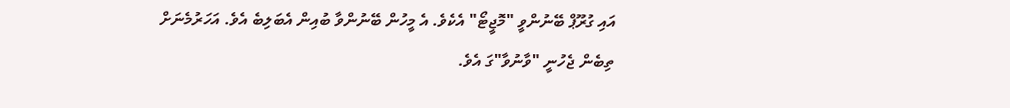އައި ގުރޫޕް ބޭނުންވީ "މޮޖީޓޯ" އެކެވެ. އެ މީހުން ބޭނުންވާ ބުއިން އެބަލިބެ އެވެ. އަހަރުމެނަށް ތިބެން ޖެހުނީ "ވާނުވާ"ގަ އެވެ.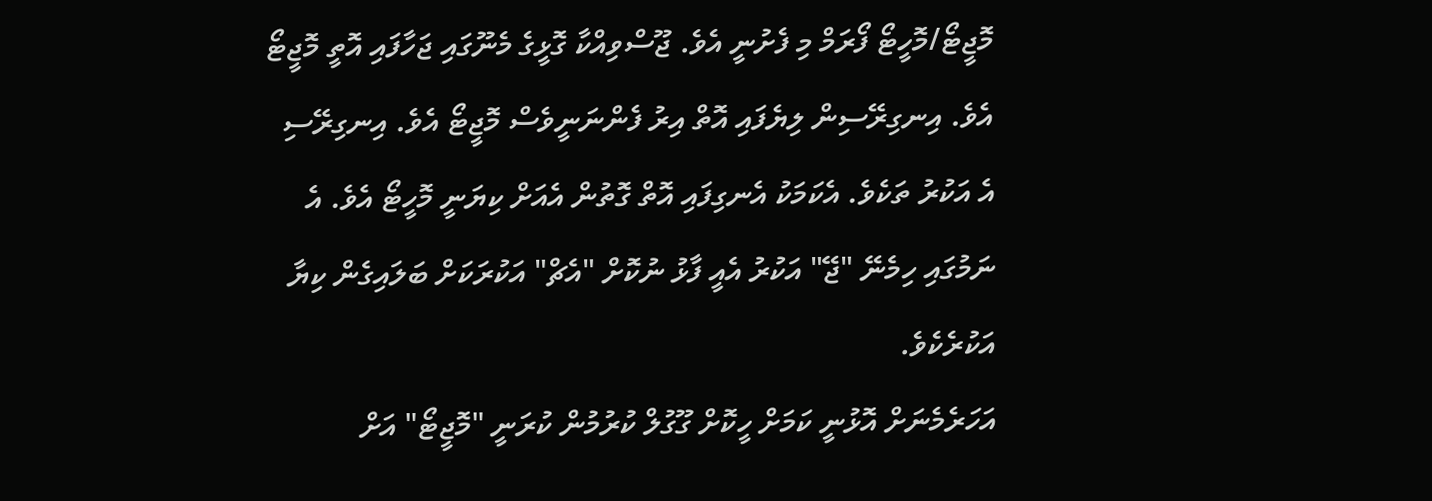މޮޖީޓޯ/މޮހީޓޯ ފޯރަމް މި ފެށުނީ އެވެ. ޖޫސްވިއްކާ ގޮޅީގެ މެނޫގައި ޖަހާފައި އޮތީ މޮޖީޓޯ އެވެ. އިނގިރޭސިން ލިޔެފައި އޮތް އިރު ފެންނަނީވެސް މޮޖީޓޯ އެވެ. އިނގިރޭސި އެ އަކުރު ތަކެވެ. އެކަމަކު އެނގިފައި އޮތް ގޮތުން އެއަށް ކިޔަނީ މޮހީޓޯ އެވެ. އެ ނަމުގައި ހިމެނޭ "ޖޭ" އަކުރު އެއީ ފާޅު ނުކޮށް "އެޗް" އަކުރަކަށް ބަލައިގެން ކިޔާ އަކުރެކެވެ.
އަހަރެމެނަށް އޮޅުނީ ކަމަށް ހީކޮށް ގޫގުލް ކުރުމުން ކުރަނީ "މޮޖީޓޯ" އަށް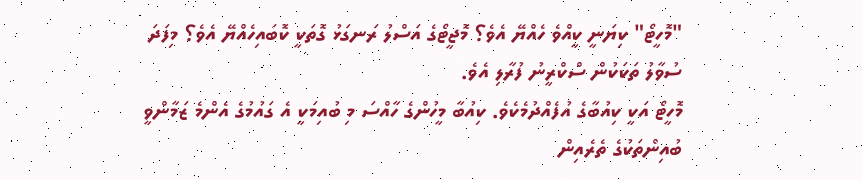"މޮހީޓޯ" ކިޔަނީ ކީއްވެ ހެއްޔޭ އެވެ؟ މޮޖީޓޯގެ އަސްލު ރަނގަޅު ގޮތަކީ ކޮބައިހެއްޔޭ އެވެ؟ މިފަދަ ސުވާލު ތަކަކުން ސްކްރީނު ފުރާލި އެވެ.
މޮހީޓޯ އަކީ ކިއުބާގެ އުފެއްދުމެކެވެ. ކިއުބާ މީހުންގެ ހާއްސަ މި ބުއިމަކީ އެ ގައުމުގެ އެންމެ ޒަމާންވީ ބުއިންތަކުގެ ތެރެއިން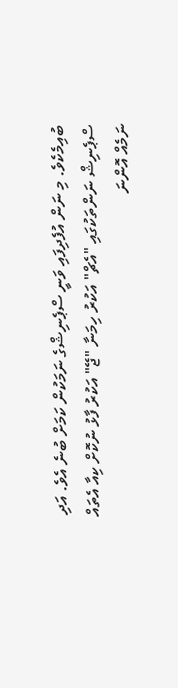ބުއިމެކެވެ. މި ނަން އުފެދިފައި ވަނީ ސްޕެނިޝްގެ ނަމަކުން ކަމަށް ބުނެ އެވެ. އަދި ސްޕެނިޝް ނަންތަކުގައި "އެޗް" އަކުރު ހިމަނާ "ޖޭ" އަކުރު ފާޅު ނުކޮށް ކިއާ އެތައް ނަމެއް އޮންނަ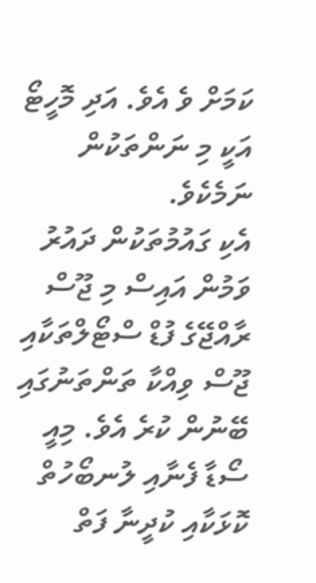ކަމަށް ވެ އެވެ. އަދި މޮހީޓޯ އަކީ މި ނަންތަކުން ނަމެކެވެ.
އެކި ގައުމުތަކުން ދައުރު ވަމުން އައިސް މި ޖޫސް ރާއްޖޭގެ ފުޑް ސްޓޯލްތަކާއި ޖޫސް ވިއްކާ ތަންތަނުގައި ބޭނުން ކުރެ އެވެ. މިއީ ސޯޑާ ފެނާއި ލުނބޯހުތް ކޮޅަކާއި ކުދީނާ ފަތް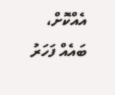އެއްކޮށް، ބައެއް ފަހަރު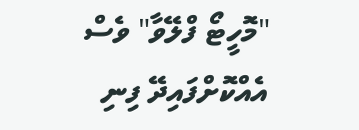"މޮހީޓޯ ފްލޭވާ" ވެސް އެއްކޮށްފައިދޭ ފިނި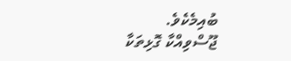ބުއިމެކެވެ.
ޖޫސްވިއްކާ ގޮޅިތަކާ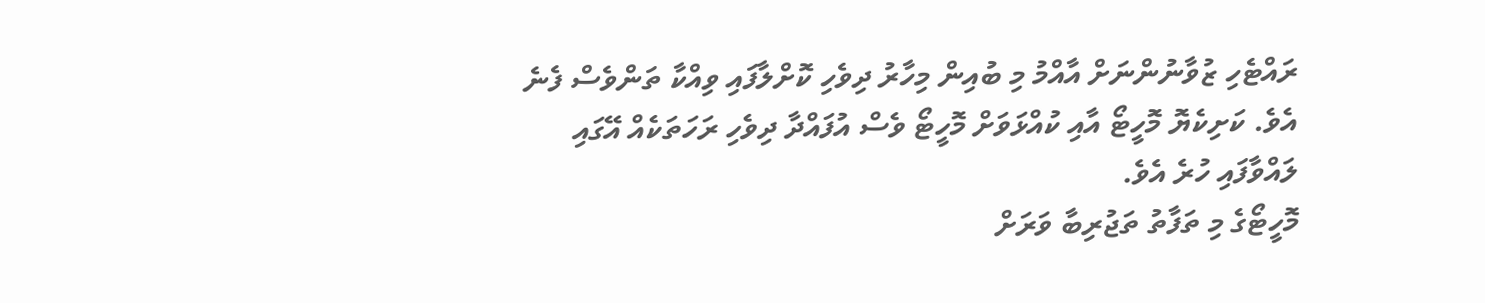ރައްޓެހި ޒުވާނުންނަށް އާއްމު މި ބުއިން މިހާރު ދިވެހި ކޮށްލާފައި ވިއްކާ ތަންވެސް ފެނެ އެވެ. ކަށިކެޔޮ މޮހީޓޯ އާއި ކުއްޅަވަށް މޮހީޓޯ ވެސް އުފައްދާ ދިވެހި ރަހަތަކެއް އޭގައި ލައްވާފައި ހުރެ އެވެ.
މޮހީޓޯގެ މި ތަފާތު ތަޖުރިބާ ވަރަށް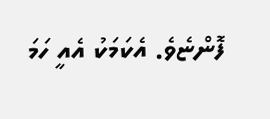ފޮންޏެވެ. އެކަމަކު އެއީ ހަމަ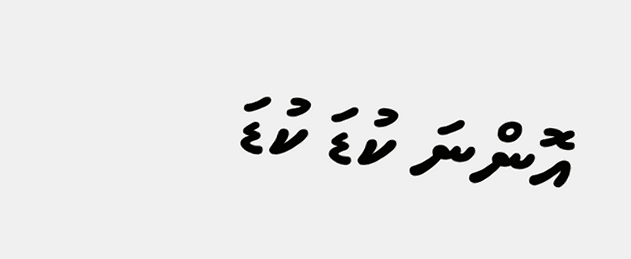އޮންނަ ކުޑަ ކުޑަ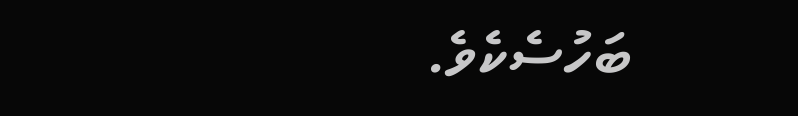ބަހުސެކެވެ.